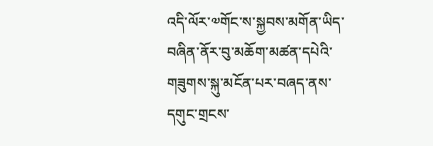འདི་ལོར་༧གོང་ས་སྐྱབས་མགོན་ཡིད་བཞིན་ནོར་བུ་མཆོག་མཚན་དཔེའི་གཟུགས་སྐུ་མངོན་པར་བཞད་ནས་དགུང་གྲངས་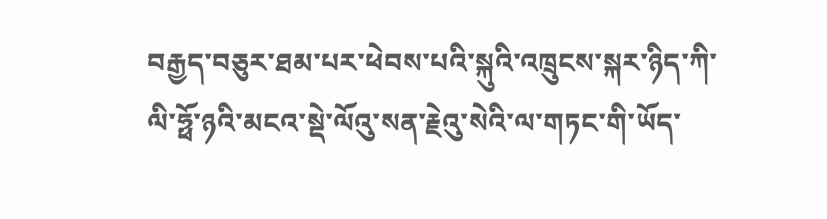བརྒྱད་བཅུར་ཐམ་པར་ཕེབས་པའི་སྐུའི་འཁྲུངས་སྐར་ཉིད་ཀི་ལི་ཧྥོ་ཉའི་མངའ་སྡེ་ལོའུ་སན་རྗེའུ་སེའི་ལ་གཏང་གི་ཡོད་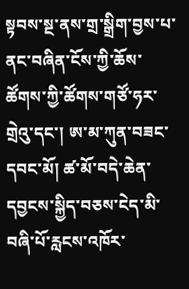སྟབས་སྔ་ནས་གྲ་སྒྲིག་བྱས་པ་ནང་བཞིན་ངོས་ཀྱི་ཆོས་ཚོགས་ཀྱི་ཚོགས་གཙོ་ཧར་གྲེའུ་དང་། ཨ་མ་ཀུན་བཟང་དབང་མོ། ཚ་མོ་བདེ་ཆེན་དབྱངས་སྐྱིད་བཅས་ངེད་མི་བཞི་པོ་རླངས་འཁོར་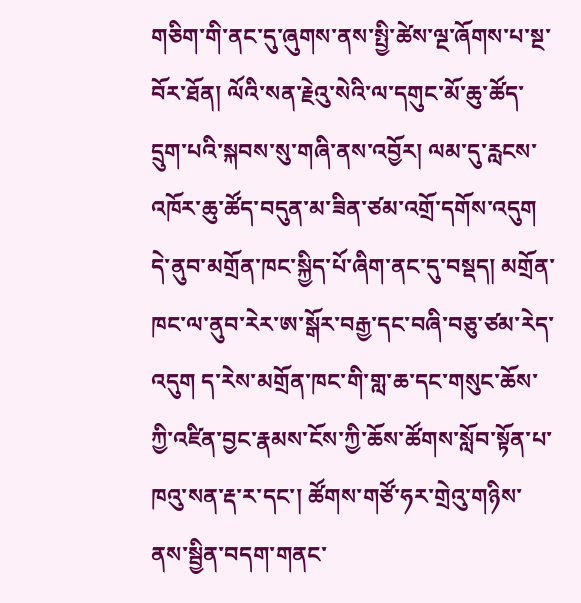གཅིག་གི་ནང་དུ་ཞུགས་ནས་སྤྱི་ཚེས་ལྔ་ཞོགས་པ་སྔ་བོར་ཐོན། ལོའི་སན་རྗེའུ་སེའི་ལ་དགུང་མོ་ཆུ་ཚོད་དྲུག་པའི་སྐབས་སུ་གཞི་ནས་འབྱོར། ལམ་དུ་རླངས་འཁོར་ཆུ་ཚོད་བདུན་མ་ཟིན་ཙམ་འགྲོ་དགོས་འདུག དེ་ནུབ་མགྲོན་ཁང་སྐྱིད་པོ་ཞིག་ནང་དུ་བསྡད། མགྲོན་ཁང་ལ་ནུབ་རེར་ཨ་སྒོར་བརྒྱ་དང་བཞི་བཅུ་ཙམ་རེད་འདུག ད་རེས་མགྲོན་ཁང་གི་གླ་ཆ་དང་གསུང་ཆོས་ཀྱི་འཛིན་བྱང་རྣམས་ངོས་ཀྱི་ཆོས་ཚོགས་སློབ་སྟོན་པ་ཁའུ་སན་རྡ་ར་དང་། ཚོགས་གཙོ་ཧར་གྲེའུ་གཉིས་ནས་སྦྱིན་བདག་གནང་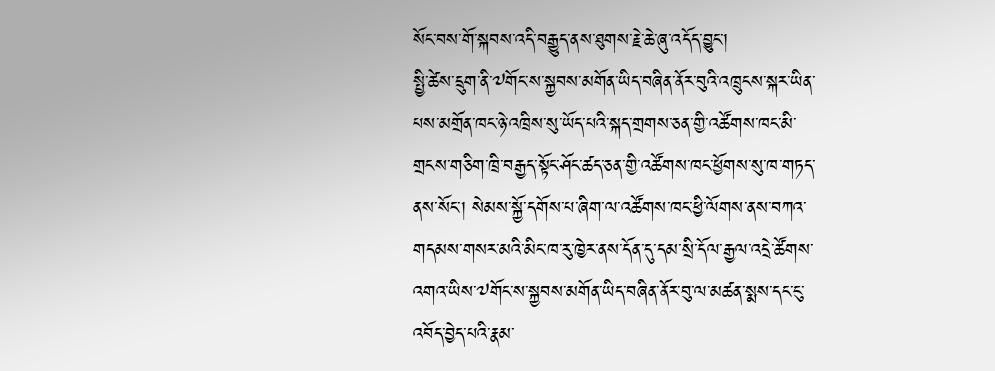སོང་བས་གོ་སྐབས་འདི་བརྒྱུད་ནས་ཐུགས་རྗེ་ཆེ་ཞུ་འདོད་བྱུང་།
སྤྱི་ཚེས་དྲུག་ནི་༧གོང་ས་སྐྱབས་མགོན་ཡིད་བཞིན་ནོར་བུའི་འཁྲུངས་སྐར་ཡིན་པས་མགྲོན་ཁང་ཉེ་འཁྲིས་སུ་ཡོད་པའི་སྐད་གྲགས་ཅན་གྱི་འཚོགས་ཁང་མི་གྲངས་གཅིག་ཁྲི་བརྒྱད་སྟོང་ཤོང་ཚད་ཅན་གྱི་འཚོགས་ཁང་ཕྱོགས་སུ་ཁ་གཏད་ནས་སོང་། སེམས་སྐྱོ་དགོས་པ་ཞིག་ལ་འཚོགས་ཁང་ཕྱི་ལོགས་ནས་བཀའ་གདམས་གསར་མའི་མིང་ཁ་རུ་ཁྱེར་ནས་དོན་དུ་དམ་སྲི་དོལ་རྒྱལ་འདྲེ་ཚོགས་འགའ་ཡིས་༧གོང་ས་སྐྱབས་མགོན་ཡིད་བཞིན་ནོར་བུ་ལ་མཚན་སྨས་དང་ངུ་འབོད་བྱེད་པའི་རྣམ་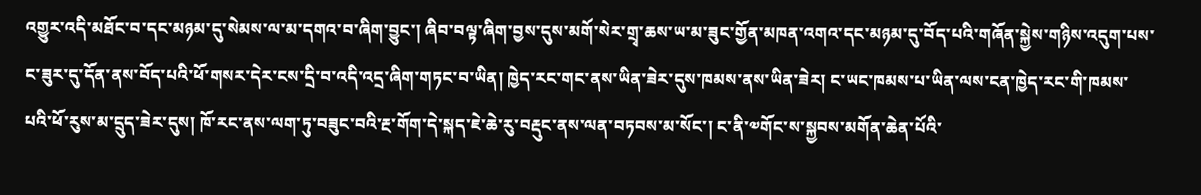འགྱུར་འདི་མཐོང་བ་དང་མཉམ་དུ་སེམས་ལ་མ་དགའ་བ་ཞིག་བྱུང་། ཞིབ་བལྟ་ཞིག་བྱས་དུས་མགོ་སེར་གྲྭ་ཆས་ཡ་མ་ཟུང་གྱོན་མཁན་འགའ་དང་མཉམ་དུ་བོད་པའི་གཞོན་སྐྱེས་གཉིས་འདུག་པས་ང་ཟུར་དུ་དོན་ནས་བོད་པའི་ཕོ་གསར་དེར་ངས་དྲི་བ་འདི་འདྲ་ཞིག་གཏང་བ་ཡིན། ཁྱེད་རང་གང་ནས་ཡིན་ཟེར་དུས་ཁམས་ནས་ཡིན་ཟེར། ང་ཡང་ཁམས་པ་ཡིན་ལས་ངན་ཁྱེད་རང་གི་ཁམས་པའི་ཕོ་རུས་མ་དྲུད་ཟེར་དུས། ཁོ་རང་ནས་ལག་ཏུ་བཟུང་བའི་རྔ་གོག་དེ་སྐད་ཇེ་ཆེ་རུ་བརྡུང་ནས་ལན་བཏབས་མ་སོང་། ང་ནི་༧གོང་ས་སྐྱབས་མགོན་ཆེན་པོའི་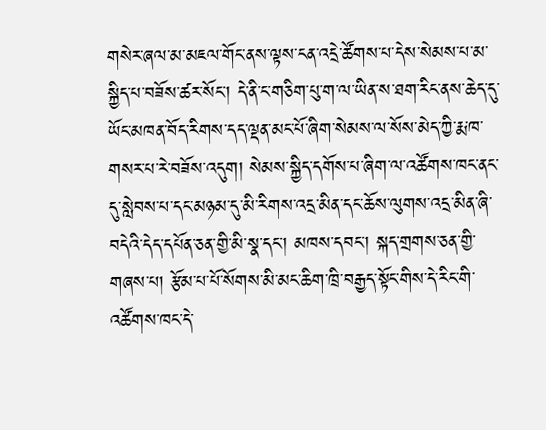གསེར་ཞལ་མ་མཇལ་གོང་ནས་ལྟས་ངན་འདྲེ་ཚོགས་པ་དེས་སེམས་པ་མ་སྐྱིད་པ་བཟོས་ཚར་སོང་། དེ་ནི་ང་གཅིག་པུ་ག་ལ་ཡིན་ས་ཐག་རིང་ནས་ཆེད་དུ་ཡོང་མཁན་བོད་རིགས་དད་ལྡན་མང་པོ་ཞིག་སེམས་ལ་སོས་མེད་ཀྱི་རྨ་ཁ་གསར་པ་རེ་བཟོས་འདུག། སེམས་སྐྱིད་དགོས་པ་ཞིག་ལ་འཚོགས་ཁང་ནང་དུ་སླེབས་པ་དང་མཉམ་དུ་མི་རིགས་འདྲ་མིན་དང་ཆོས་ལུགས་འདྲ་མིན་ཞི་བདེའི་དེད་དཔོན་ཅན་གྱི་མི་སྣ་དང་། མཁས་དབང་། སྐད་གྲགས་ཅན་གྱི་གཞས་པ། རྩོམ་པ་པོ་སོགས་མི་མང་ཆིག་ཁྲི་བརྒྱད་སྟོང་གིས་དེ་རིང་གི་འཚོགས་ཁང་དེ་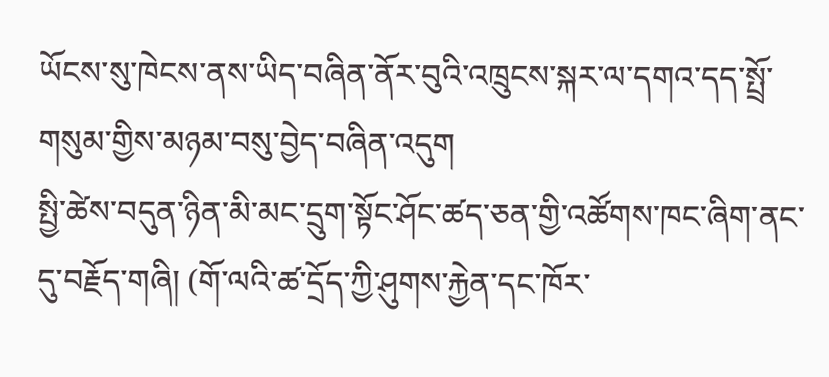ཡོངས་སུ་ཁེངས་ནས་ཡིད་བཞིན་ནོར་བུའི་འཁྲུངས་སྐར་ལ་དགའ་དད་སྤྲོ་གསུམ་གྱིས་མཉམ་བསུ་བྱེད་བཞིན་འདུག
སྤྱི་ཚེས་བདུན་ཉིན་མི་མང་དྲུག་སྟོང་ཤོང་ཚད་ཅན་གྱི་འཚོགས་ཁང་ཞིག་ནང་དུ་བརྗོད་གཞི། (གོ་ལའི་ཚ་དྲོད་ཀྱི་ཤུགས་རྐྱེན་དང་ཁོར་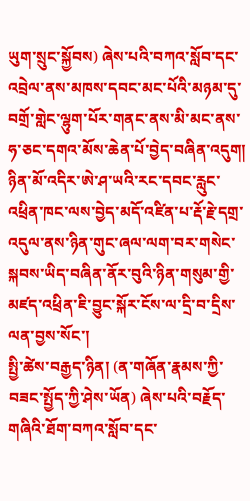ཡུག་སྲུང་སྐྱོབས) ཞེས་པའི་བཀའ་སློབ་དང་འབྲེལ་ནས་མཁས་དབང་མང་པོའི་མཉམ་དུ་བགྲོ་གླེང་ལྷུག་པོར་གནང་ནས་མི་མང་ནས་ཧ་ཅང་དགའ་མོས་ཆེན་པོ་བྱེད་བཞིན་འདུག། ཉིན་མོ་འདིར་ཨེ་ཤ་ཡའི་རང་དབང་རླུང་འཕྲིན་ཁང་ལས་བྱེད་མདོ་འཛིན་པ་རྡོ་རྗེ་དགྲ་འདུལ་ནས་ཉིན་གུང་ཞལ་ལག་བར་གསེང་སྐབས་ཡིད་བཞིན་ནོར་བུའི་ཉིན་གསུམ་གྱི་མཛད་འཕྲིན་ཇི་བྱུང་སྐོར་ངོས་ལ་དྲི་བ་དྲིས་ལན་བྱས་སོང་།
སྤྱི་ཚེས་བརྒྱད་ཉིན། (ན་གཞོན་རྣམས་ཀྱི་བཟང་སྤྱོད་ཀྱི་ཤེས་ཡོན) ཞེས་པའི་བརྗོད་གཞིའི་ཐོག་བཀའ་སློབ་དང་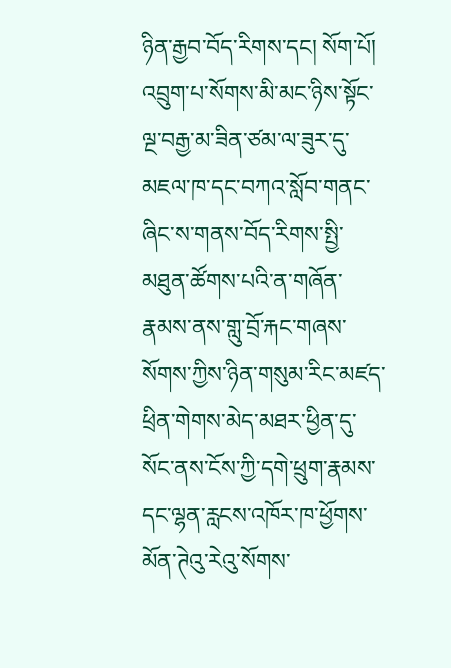ཉིན་རྒྱབ་བོད་རིགས་དང། སོག་པོ། འབྲུག་པ་སོགས་མི་མང་ཉིས་སྟོང་ལྔ་བརྒྱ་མ་ཟིན་ཙམ་ལ་ཟུར་དུ་མཇལ་ཁ་དང་བཀའ་སློབ་གནང་ཞིང་ས་གནས་བོད་རིགས་སྤྱི་མཐུན་ཚོགས་པའི་ན་གཞོན་རྣམས་ནས་གླུ་བྲོ་རྐང་གཞས་སོགས་ཀྱིས་ཉིན་གསུམ་རིང་མཛད་ཕྲིན་གེགས་མེད་མཐར་ཕྱིན་དུ་སོང་ནས་ངོས་ཀྱི་དགེ་ཕྲུག་རྣམས་དང་ལྷན་རླངས་འཁོར་ཁ་ཕྱོགས་མོན་ཊེའུ་རེའུ་སོགས་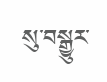སུ་བསྒྱུར་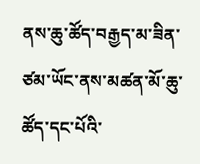ནས་ཆུ་ཚོད་བརྒྱད་མ་ཟིན་ཙམ་ཡོང་ནས་མཚན་མོ་ཆུ་ཚོད་དང་པོའི་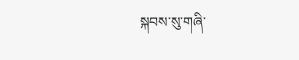སྐབས་སུ་གཞི་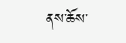ནས་ཆོས་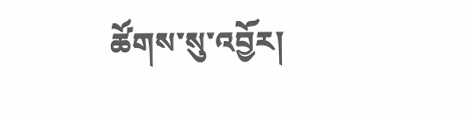ཚོགས་སུ་འབྱོར།